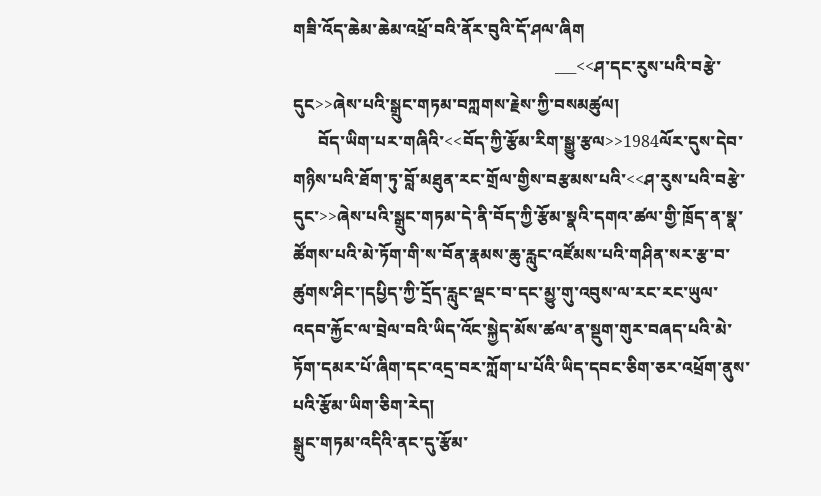གཟི་འོད་ཆེམ་ཆེམ་འཕྲོ་བའི་ནོར་བུའི་དོ་ཤལ་ཞིག
                                                               ___<<ཤ་དང་རུས་པའི་བརྩེ་དུང>>ཞེས་པའི་སྒྲུང་གཏམ་བཀླགས་རྗེས་ཀྱི་བསམཚུལ།
      བོད་ཡིག་པར་གཞིའི་<<བོད་ཀྱི་རྩོམ་རིག་སྒྱུ་རྩལ>>1984ལོར་དུས་དེབ་གཉིས་པའི་ཐོག་ཏུ་བློ་མཐུན་རང་གྲོལ་གྱིས་བརྩམས་པའི་<<ཤ་རུས་པའི་བརྩེ་དུང་>>ཞེས་པའི་སྒྲུང་གཏམ་དེ་ནི་བོད་ཀྱི་རྩོམ་སྣའི་དགའ་ཚལ་གྱི་ཁྲོད་ན་སྣ་ཚོགས་པའི་མེ་ཏོག་གི་ས་བོན་རྣམས་ཆུ་རླུང་འཛོམས་པའི་གཤིན་སར་རྩ་བ་ཚུགས་ཤིང་།དཔྱིད་ཀྱི་དྲོད་རླུང་ལྡང་བ་དང་མྱུ་གུ་འབུས་ལ་རང་རང་ཡུལ་འདབ་རྐྱོང་ལ་བྲེལ་བའི་ཡིད་འོང་སྐྱེད་མོས་ཚལ་ན་སྡུག་གུར་བཞད་པའི་མེ་ཏོག་དམར་པོ་ཞིག་དང་འདྲ་བར་ཀློག་པ་པོའི་ཡིད་དབང་ཅིག་ཅར་འཕྲོག་ནུས་པའི་རྩོམ་ཡིག་ཅིག་རེད།
སྒྲུང་གཏམ་འདིའི་ནང་དུ་རྩོམ་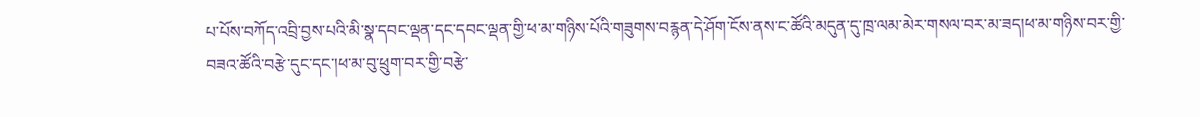པ་པོས་བཀོད་འབྲི་བྱས་པའི་མི་སྣ་དབང་ལྡན་དང་དབང་ལྡན་གྱི་ཕ་མ་གཉིས་པོའི་གཟུགས་བརྙན་དེ་ཤོག་ངོས་ནས་ང་ཚོའི་མདུན་དུ་ཁྲ་ལམ་མེར་གསལ་བར་མ་ཟད།ཕ་མ་གཉིས་བར་གྱི་བཟའ་ཚོའི་བརྩེ་དུང་དང་།ཕ་མ་བུ་ཕྲུག་བར་གྱི་བརྩེ་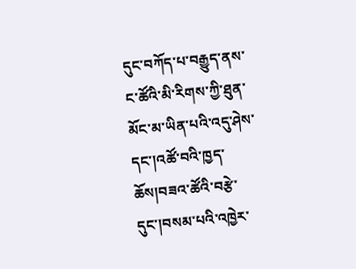དུང་བཀོད་པ་བརྒྱུད་ནས་ང་ཚོའི་མི་རིགས་ཀྱི་ཐུན་མོང་མ་ཡིན་པའི་འདུ་ཤེས་དང་།འཚོ་བའི་ཁྱད་ཆོས།བཟའ་ཚོའི་བརྩེ་དུང་།བསམ་པའི་འཁྱེར་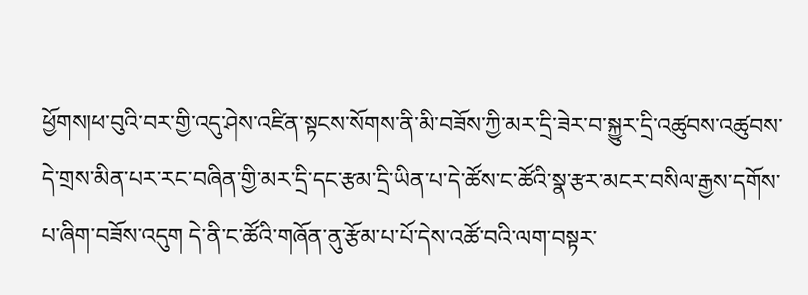ཕྱོགས།ཕ་བུའི་བར་གྱི་འདུ་ཤེས་འཛིན་སྟངས་སོགས་ནི་མི་བཟོས་ཀྱི་མར་དྲི་ཟེར་བ་སྐྱུར་དྲི་འཚུབས་འཚུབས་དེ་གྲས་མིན་པར་རང་བཞིན་གྱི་མར་དྲི་དང་རྩམ་དྲི་ཡིན་པ་དེ་ཚོས་ང་ཚོའི་སྣ་རྩར་མངར་བསིལ་རྒྱས་དགོས་པ་ཞིག་བཟོས་འདུག དེ་ནི་ང་ཚོའི་གཞོན་ནུ་རྩོམ་པ་པོ་དེས་འཚོ་བའི་ལག་བསྟར་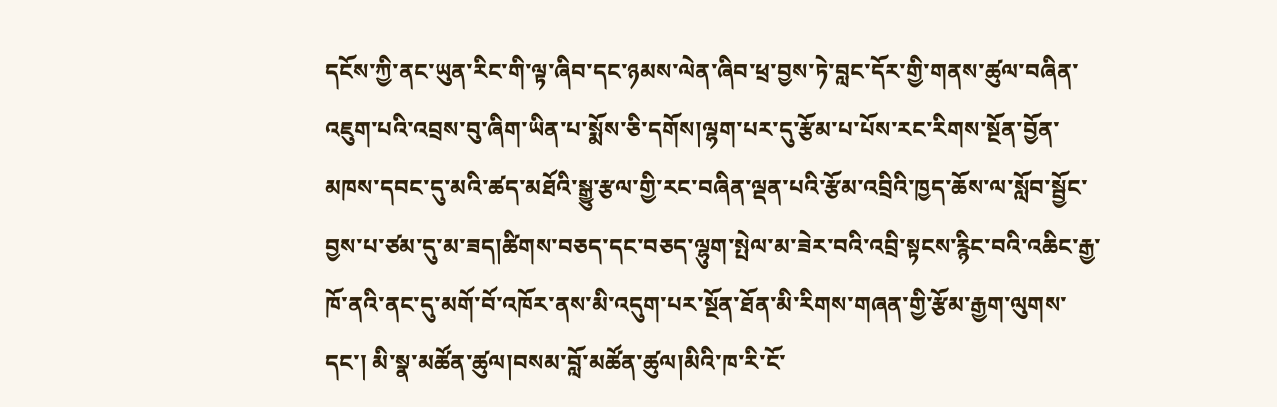དངོས་ཀྱི་ནང་ཡུན་རིང་གི་ལྟ་ཞིབ་དང་ཉམས་ལེན་ཞིབ་ཕྲ་བྱས་ཏེ་བླང་དོར་གྱི་གནས་ཚུལ་བཞིན་འཇུག་པའི་འབྲས་བུ་ཞིག་ཡིན་པ་སྨོས་ཅི་དགོས།ལྷག་པར་དུ་རྩོམ་པ་པོས་རང་རིགས་སྔོན་བྱོན་མཁས་དབང་དུ་མའི་ཚད་མཐོའི་སྒྱུ་རྩལ་གྱི་རང་བཞིན་ལྡན་པའི་རྩོམ་འབྲིའི་ཁྱད་ཆོས་ལ་སློབ་སྦྱོང་བྱས་པ་ཙམ་དུ་མ་ཟད།ཚིགས་བཅད་དང་བཅད་ལྷུག་སྤེལ་མ་ཟེར་བའི་འབྲི་སྟངས་རྙིང་བའི་འཆིང་རྒྱ་ཁོ་ནའི་ནང་དུ་མགོ་བོ་འཁོར་ནས་མི་འདུག་པར་སྔོན་ཐོན་མི་རིགས་གཞན་གྱི་རྩོམ་རྒྱག་ལུགས་དང་། མི་སྣ་མཚོན་ཚུལ།བསམ་བློ་མཚོན་ཚུལ།མིའི་ཁ་རི་ངོ་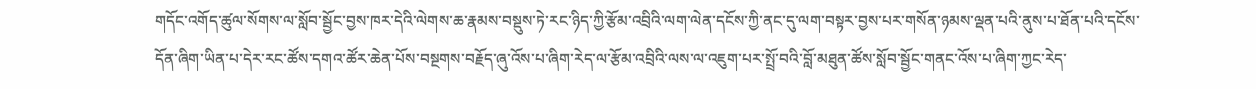གདོང་འགོད་ཚུལ་སོགས་ལ་སློབ་སྦྱོང་བྱས་ཁར་དེའི་ལེགས་ཆ་རྣམས་བསྡུས་ཏེ་རང་ཉིད་ཀྱི་རྩོམ་འབྲིའི་ལག་ལེན་དངོས་ཀྱི་ནང་དུ་ལག་བསྟར་བྱས་པར་གསོན་ཉམས་ལྡན་པའི་ནུས་པ་ཐོན་པའི་དངོས་དོན་ཞིག་ཡིན་པ་དེར་རང་ཚོས་དགའ་ཚོར་ཆེན་པོས་བསྔགས་བརྗོད་ཞུ་འོས་པ་ཞིག་རེད་ལ་རྩོམ་འབྲིའི་ལས་ལ་འཇུག་པར་སྤྲོ་བའི་བློ་མཐུན་ཚོས་སློབ་སྦྱོང་གནང་འོས་པ་ཞིག་ཀྱང་རེད་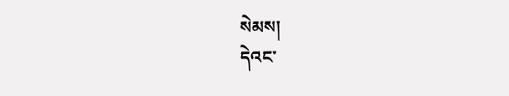སེམས།
དེའང་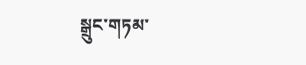སྒྲུང་གཏམ་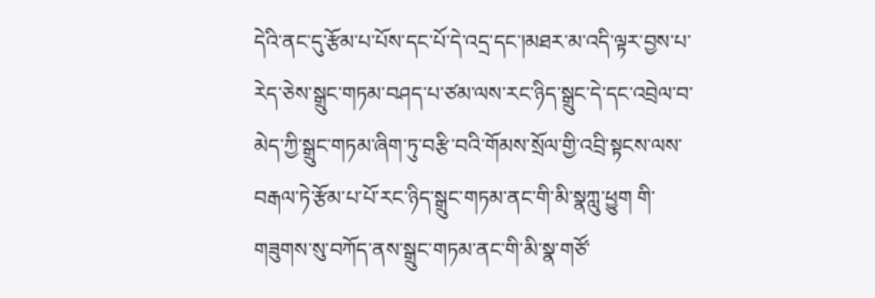དེའི་ནང་དུ་རྩོམ་པ་པོས་དང་པོ་དེ་འདྲ་དང་།མཐར་མ་འདི་ལྟར་བྱས་པ་རེད་ཅེས་སྒྲུང་གཏམ་བཤད་པ་ཙམ་ལས་རང་ཉིད་སྒྲུང་དེ་དང་འབྲེལ་བ་མེད་ཀྱི་སྒྲུང་གཏམ་ཞིག་ཏུ་བརྩི་བའི་གོམས་སྲོལ་གྱི་འབྲི་སྟངས་ལས་བརྒལ་ཏེ་རྩོམ་པ་པོ་རང་ཉིད་སྒྲུང་གཏམ་ནང་གི་མི་སྣཀླུ་ཕྱུག གི་གཟུགས་སུ་བཀོད་ནས་སྒྲུང་གཏམ་ནང་གི་མི་སྣ་གཙོ་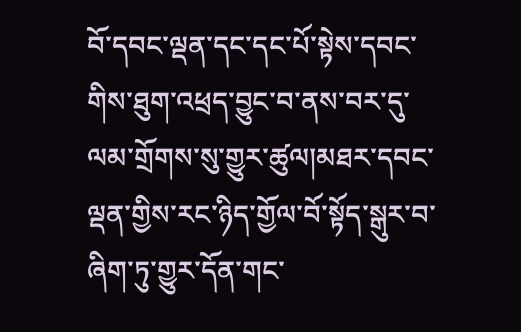བོ་དབང་ལྡན་དང་དང་པོ་སྟེས་དབང་གིས་ཐུག་འཕྲད་བྱུང་བ་ནས་བར་དུ་ལམ་གྲོགས་སུ་གྱུར་ཚུལ།མཐར་དབང་ལྡན་གྱིས་རང་ཉིད་གྱོལ་བོ་སྟོད་སྒུར་བ་ཞིག་ཏུ་གྱུར་དོན་གང་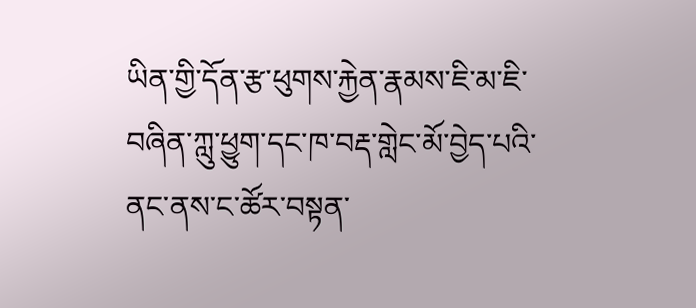ཡིན་གྱི་དོན་རྩ་ཕུགས་རྐྱེན་རྣམས་ཇི་མ་ཇི་བཞིན་ཀླུ་ཕྱུག་དང་ཁ་བརྡ་གླེང་མོ་བྱེད་པའི་ནང་ནས་ང་ཚོར་བསྟན་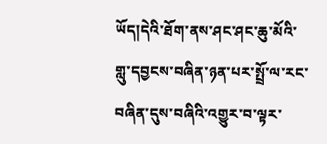ཡོད།དེའི་ཐོག་ནས་ཤང་ཤང་ཆུ་མོའི་གླུ་དབྱངས་བཞིན་ཉན་པར་སྤྲོ་ལ་རང་བཞིན་དུས་བཞིའི་འགྱུར་བ་ལྟར་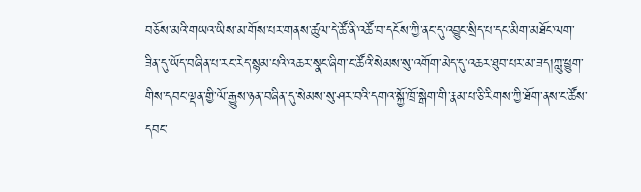བཅོས་མའི་གཡའ་ཡིས་མ་གོས་པར་གནས་ཚུལ་དེ་ཚོ་ནི་འཚོ་བ་དངོས་ཀྱི་ནང་དུ་འབྱུང་སྲིད་པ་དང་མིག་མཐོང་ལག་ཟིན་དུ་ཡོད་བཞིན་པ་རང་རེད་སྙམ་པའི་འཆར་སྣང་ཞིག་ང་ཚོའི་སེམས་སུ་འགོག་མེད་དུ་འཆར་ཐུབ་པར་མ་ཟད།ཀླུ་ཕྱུག་གིས་དབང་ལྡན་གྱི་ལོ་རྒྱུས་ཉན་བཞིན་དུ་སེམས་སུ་ཤར་བའི་དགའ་སྐྱོ་ཁྲོ་སྒེག་གི་རྣམ་པ་ཅི་རིགས་ཀྱི་ཐོག་ནས་ང་ཚོས་དབང་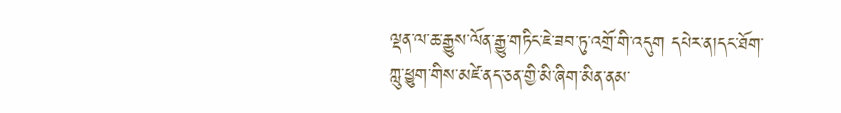ལྡན་ལ་ཆ་རྒྱུས་ལོན་རྒྱུ་གཏིང་ཇེ་ཟབ་ཏུ་འགྲོ་གི་འདུག དཔེར་ན།དང་ཐོག་ཀླུ་ཕྱུག་གིས་མཛེ་ནད་ཅན་གྱི་མི་ཞིག་མིན་ནམ་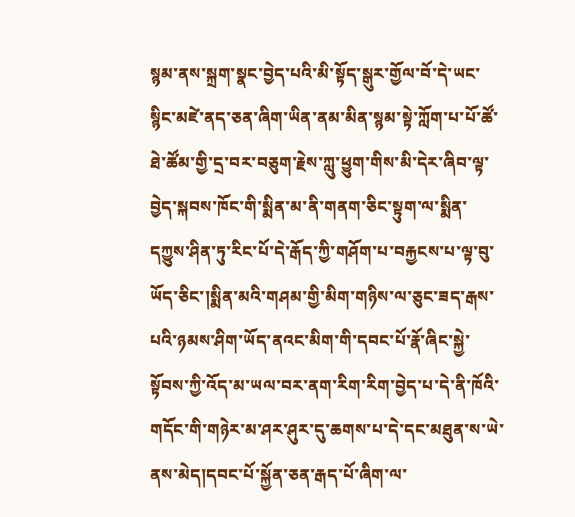སྙམ་ནས་སྐྲག་སྣང་བྱེད་པའི་མི་སྟོད་སྒུར་གྱོལ་བོ་དེ་ཡང་སྙིང་མཛེ་ནད་ཅན་ཞིག་ཡིན་ནམ་མིན་སྙམ་སྟེ་ཀློག་པ་པོ་ཚོ་ཐེ་ཚོམ་གྱི་དྲ་བར་བཅུག་རྗེས་ཀླུ་ཕྱུག་གིས་མི་དེར་ཞིབ་ལྟ་བྱེད་སྐབས་ཁོང་གི་སྨིན་མ་ནི་གནག་ཅིང་སྟུག་ལ་སྨིན་དཀྱུས་ཤིན་ཏུ་རིང་པོ་དེ་རྒོད་ཀྱི་གཤོག་པ་བརྐྱངས་པ་ལྟ་བུ་ཡོད་ཅིང་།སྨིན་མའི་གཤམ་གྱི་མིག་གཉིས་ལ་ཅུང་ཟད་རྒས་པའི་ཉམས་ཤིག་ཡོད་ནའང་མིག་གི་དབང་པོ་རྣོ་ཞིང་སྐྱེ་སྟོབས་ཀྱི་འོད་མ་ཡལ་བར་ནག་རིག་རིག་བྱེད་པ་དེ་ནི་ཁོའི་གདོང་གི་གཉེར་མ་ཤར་ཤུར་དུ་ཆགས་པ་དེ་དང་མཐུན་ས་ཡེ་ནས་མེད།དབང་པོ་སྐྱོན་ཅན་རྒད་པོ་ཞིག་ལ་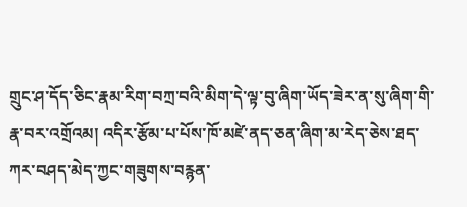གྲུང་ཤ་དོད་ཅིང་རྣམ་རིག་བཀྲ་བའི་མིག་དེ་ལྟ་བུ་ཞིག་ཡོད་ཟེར་ན་སུ་ཞིག་གི་རྣ་བར་འགྲོའམ། འདིར་རྩོམ་པ་པོས་ཁོ་མཛེ་ནད་ཅན་ཞིག་མ་རེད་ཅེས་ཐད་ཀར་བཤད་མེད་ཀྱང་གཟུགས་བརྙན་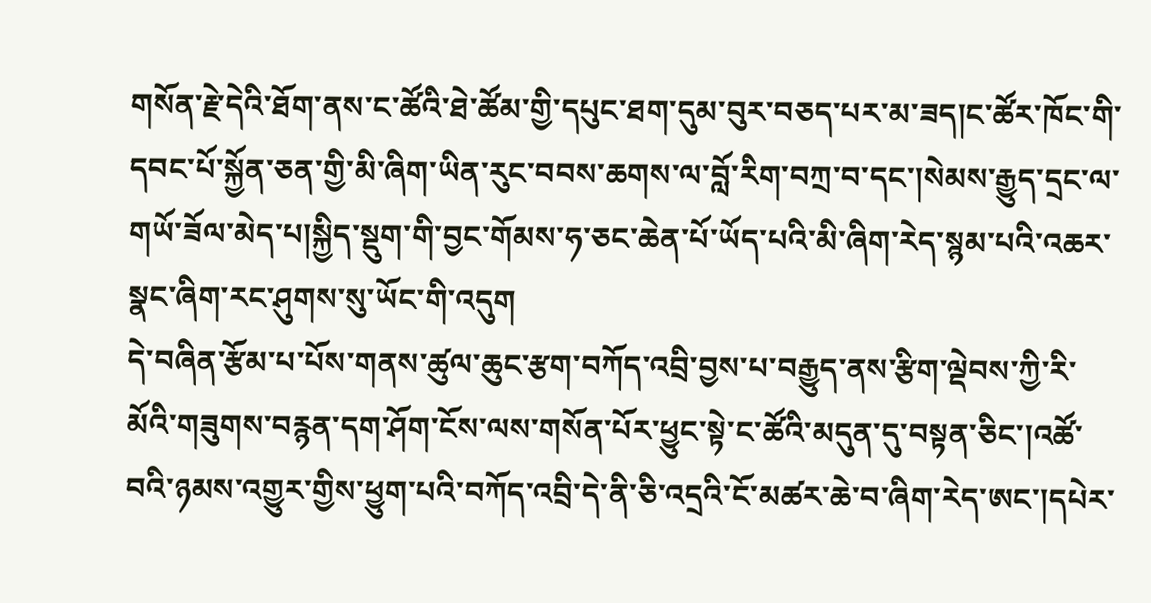གསོན་རྗེ་དེའི་ཐོག་ནས་ང་ཚོའི་ཐེ་ཚོམ་གྱི་དཔུང་ཐག་དུམ་བུར་བཅད་པར་མ་ཟད།ང་ཚོར་ཁོང་གི་དབང་པོ་སྐྱོན་ཅན་གྱི་མི་ཞིག་ཡིན་རུང་བབས་ཆགས་ལ་བློ་རིག་བཀྲ་བ་དང་།སེམས་རྒྱུད་དྲང་ལ་གཡོ་ཟོལ་མེད་པ།སྐྱིད་སྡུག་གི་བྱང་གོམས་ཧ་ཅང་ཆེན་པོ་ཡོད་པའི་མི་ཞིག་རེད་སྙམ་པའི་འཆར་སྣང་ཞིག་རང་ཤུགས་སུ་ཡོང་གི་འདུག
དེ་བཞིན་རྩོམ་པ་པོས་གནས་ཚུལ་ཆུང་རྩག་བཀོད་འབྲི་བྱས་པ་བརྒྱུད་ནས་རྩིག་ལྡེབས་ཀྱི་རི་མོའི་གཟུགས་བརྙན་དག་ཤོག་ངོས་ལས་གསོན་པོར་ཕྱུང་སྟེ་ང་ཚོའི་མདུན་དུ་བསྟན་ཅིང་།འཚོ་བའི་ཉམས་འགྱུར་གྱིས་ཕྱུག་པའི་བཀོད་འབྲི་དེ་ནི་ཅི་འདྲའི་ངོ་མཚར་ཆེ་བ་ཞིག་རེད་ཨང་།དཔེར་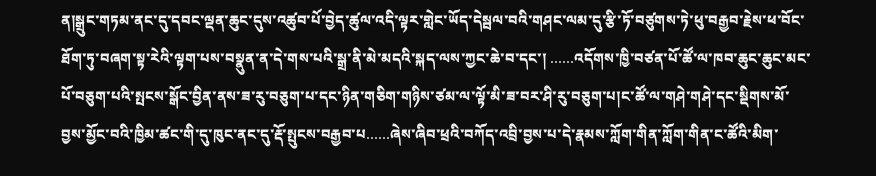ན།སྒྲུང་གཏམ་ནང་དུ་དབང་ལྡན་ཆུང་དུས་འཚུབ་པོ་བྱེད་ཚུལ་འདི་ལྟར་གླེང་ཡོད་དེསྦལ་བའི་གཤང་ལམ་དུ་རྩི་ཏོ་བཙུགས་ཏེ་ཕུ་བརྒྱབ་རྗེས་ཕ་བོང་ཐོག་ཏུ་བཞག་སྟ་རེའི་ལྟག་པས་བསྣུན་ན་དེ་གས་པའི་སྒྲ་ནི་མེ་མདའི་སྐད་ལས་ཀྱང་ཆེ་བ་དང་། ……འདོགས་ཁྱི་བཙན་པོ་ཚོ་ལ་ཁབ་ཆུང་ཆུང་མང་པོ་བཅུག་པའི་སྤངས་སྒོང་བྱིན་ནས་ཟ་རུ་བཅུག་པ་དང་ཉིན་གཅིག་གཉིས་ཙམ་ལ་ལྟོ་མི་ཟ་བར་ཤི་རུ་བཅུག་པ།ང་ཚོ་ལ་གཤེ་གཤེ་དང་སྡིགས་མོ་བྱས་མྱོང་བའི་ཁྱིམ་ཚང་གི་དུ་ཁུང་ནང་དུ་རྡོ་སྤུངས་བརྒྱབ་པ……ཞེས་ཞིབ་ཕྲའི་བཀོད་འབྲི་བྱས་པ་དེ་རྣམས་ཀློག་གིན་ཀློག་གིན་ང་ཚོའི་མིག་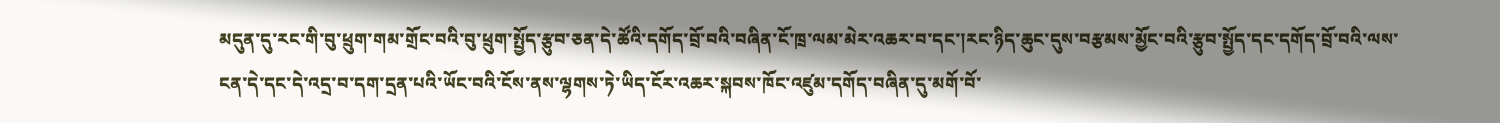མདུན་དུ་རང་གི་བུ་ཕྲུག་གམ་གྲོང་བའི་བུ་ཕྲུག་སྤྱོད་རྩུབ་ཅན་དེ་ཚོའི་དགོད་བྲོ་བའི་བཞིན་ངོ་ཁྲ་ལམ་མེར་འཆར་བ་དང་།རང་ཉིད་ཆུང་དུས་བརྩམས་མྱོང་བའི་རྩུབ་སྤྱོད་དང་དགོད་བྲོ་བའི་ལས་ངན་དེ་དང་དེ་འདྲ་བ་དག་དྲན་པའི་ཡོང་བའི་ངོས་ནས་ལྷགས་ཏེ་ཡིད་ངོར་འཆར་སྐབས་ཁོང་འཛུམ་དགོད་བཞིན་དུ་མགོ་བོ་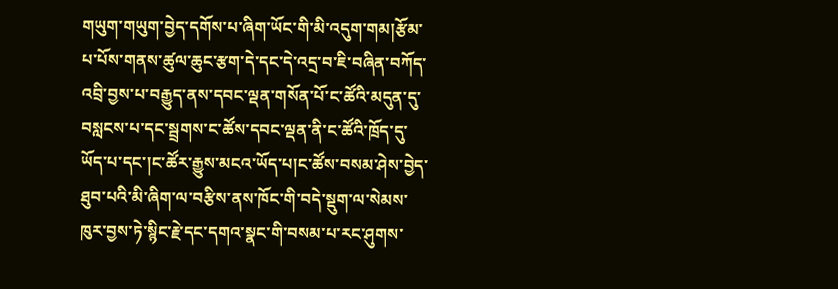གཡུག་གཡུག་བྱེད་དགོས་པ་ཞིག་ཡོང་གི་མི་འདུག་གམ།རྩོམ་པ་པོས་གནས་ཚུལ་ཆུང་རྩག་དེ་དང་དེ་འདྲ་བ་ཇི་བཞིན་བཀོད་འབྲི་བྱས་པ་བརྒྱུད་ནས་དབང་ལྡན་གསོན་པོ་ང་ཚོའི་མདུན་དུ་བསླངས་པ་དང་སྦྲགས་ང་ཚོས་དབང་ལྡན་ནི་ང་ཚོའི་ཁྲོད་དུ་ཡོད་པ་དང་།ང་ཚོར་རྒྱུས་མངའ་ཡོད་པ།ང་ཚོས་བསམ་ཤེས་བྱེད་ཐུབ་པའི་མི་ཞིག་ལ་བརྩིས་ནས་ཁོང་གི་བདེ་སྡུག་ལ་སེམས་ཁུར་བྱས་ཏེ་སྙིང་རྗེ་དང་དགའ་སྣང་གི་བསམ་པ་རང་ཤུགས་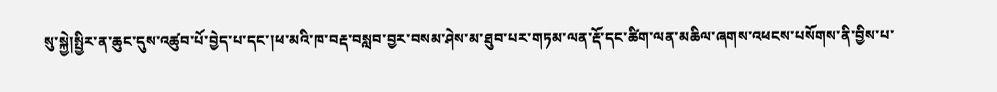སུ་སྐྱེ།སྤྱིར་ན་ཆུང་དུས་འཚུབ་པོ་བྱེད་པ་དང་།ཕ་མའི་ཁ་བརྡ་བསླབ་བྱར་བསམ་ཤེས་མ་ཐུབ་པར་གཏམ་ལན་རྡོ་དང་ཚིག་ལན་མཆིལ་ཞགས་འཕངས་པསོགས་ནི་བྱིས་པ་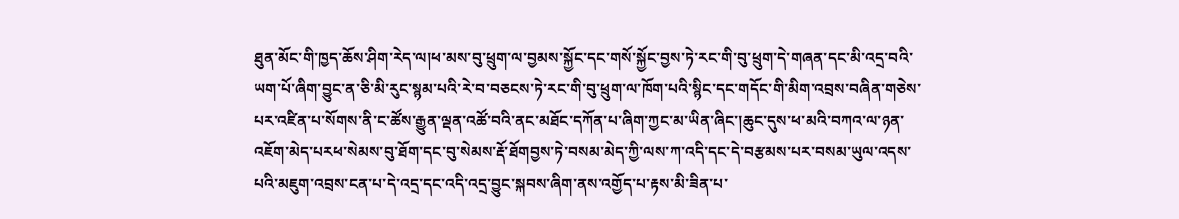ཐུན་མོང་གི་ཁྱད་ཆོས་ཤིག་རེད་ལ།ཕ་མས་བུ་ཕྲུག་ལ་བྱམས་སྐྱོང་དང་གསོ་སྐྱོང་བྱས་ཏེ་རང་གི་བུ་ཕྲུག་དེ་གཞན་དང་མི་འདྲ་བའི་ཡག་པོ་ཞིག་བྱུང་ན་ཅི་མི་རུང་སྙམ་པའི་རེ་བ་བཅངས་ཏེ་རང་གི་བུ་ཕྲུག་ལ་ཁོག་པའི་སྙིང་དང་གདོང་གི་མིག་འབྲས་བཞིན་གཅེས་པར་འཛིན་པ་སོགས་ནི་ང་ཚོས་རྒྱུན་ལྡན་འཚོ་བའི་ནང་མཐོང་དཀོན་པ་ཞིག་ཀྱང་མ་ཡིན་ཞིང་།ཆུང་དུས་ཕ་མའི་བཀའ་ལ་ཉན་འཇོག་མེད་པརཕ་སེམས་བུ་ཐོག་དང་བུ་སེམས་རྡོ་ཐོགབྱས་ཏེ་བསམ་མེད་ཀྱི་ལས་ཀ་འདི་དང་དེ་བརྩམས་པར་བསམ་ཡུལ་འདས་པའི་མཇུག་འབྲས་ངན་པ་དེ་འདྲ་དང་འདི་འདྲ་བྱུང་སྐབས་ཞིག་ནས་འགྱོད་པ་རྟས་མི་ཟིན་པ་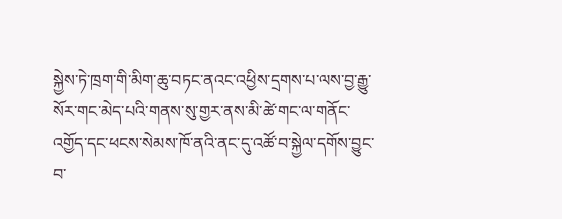སྐྱེས་ཏེ་ཁྲག་གི་མིག་ཆུ་བཏང་ནའང་འཕྱིས་དྲགས་པ་ལས་བྱ་རྒྱུ་སོར་གང་མེད་པའི་གནས་སུ་གྱར་ནས་མི་ཚེ་གང་ལ་གནོང་འགྱོད་དང་ཕངས་སེམས་ཁོ་ནའི་ནང་དུ་འཚོ་བ་སྐྱེལ་དགོས་བྱུང་བ་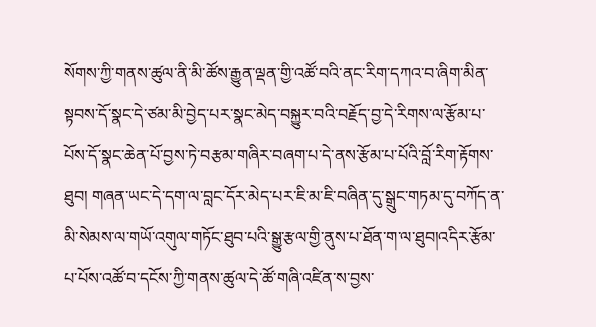སོགས་ཀྱི་གནས་ཚུལ་ནི་མི་ཚོས་རྒྱུན་ལྡན་གྱི་འཚོ་བའི་ནང་རིག་དཀའ་བ་ཞིག་མིན་སྟབས་དོ་སྣང་དེ་ཙམ་མི་བྱེད་པར་སྣང་མེད་བསྐྱུར་བའི་བརྗོད་བྱ་དེ་རིགས་ལ་རྩོམ་པ་པོས་དོ་སྣང་ཆེན་པོ་བྱས་ཏེ་བརྩམ་གཞིར་བཞག་པ་དེ་ནས་རྩོམ་པ་པོའི་བློ་རིག་རྟོགས་ཐུབ། གཞན་ཡང་དེ་དག་ལ་བླང་དོར་མེད་པར་ཇི་མ་ཇི་བཞིན་དུ་སྒྲུང་གཏམ་དུ་བཀོད་ན་མི་སེམས་ལ་གཡོ་འགུལ་གཏོང་ཐུབ་པའི་སྒྱུ་རྩལ་གྱི་ནུས་པ་ཐོན་ག་ལ་ཐུབ།འདིར་རྩོམ་པ་པོས་འཚོ་བ་དངོས་ཀྱི་གནས་ཚུལ་དེ་ཚོ་གཞི་འཛིན་ས་བྱས་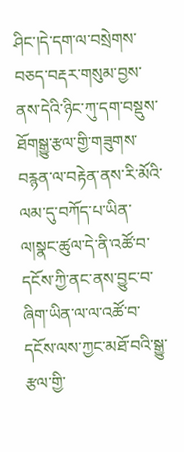ཤིང་།དེ་དག་ལ་བསྲེགས་བཅད་བརྡར་གསུམ་བྱས་ནས་དེའི་ཉིང་ཀུ་དག་བསྡུས་ཐོགསྒྱུ་རྩལ་གྱི་གཟུགས་བརྙན་ལ་བརྟེན་ནས་རི་མོའི་ལམ་དུ་བཀོད་པ་ཡིན་ལ།སྣང་ཚུལ་དེ་ནི་འཚོ་བ་དངོས་ཀྱི་ནང་ནས་བྱུང་བ་ཞིག་ཡིན་ལ་ལ་འཚོ་བ་དངོས་ལས་ཀྱང་མཐོ་བའི་སྒྱུ་རྩལ་གྱི་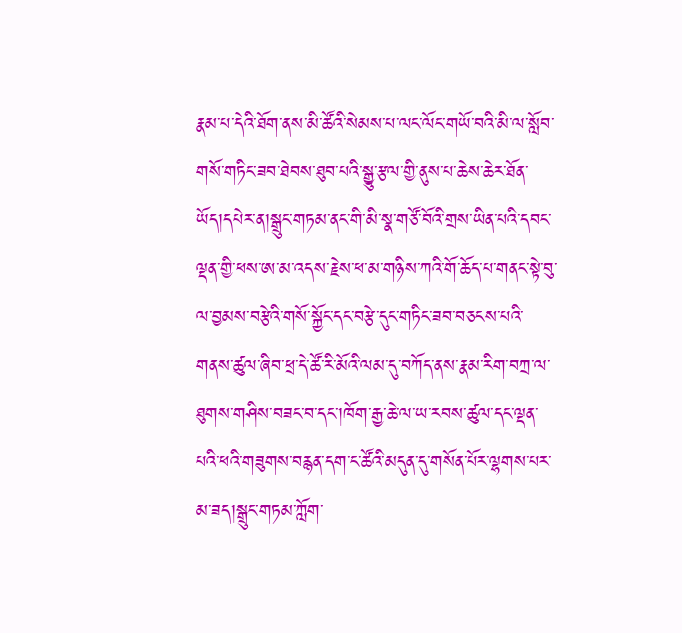རྣམ་པ་དེའི་ཐོག་ནས་མི་ཚོའི་སེམས་པ་ལང་ལོང་གཡོ་བའི་མི་ལ་སློབ་གསོ་གཏིང་ཟབ་ཐེབས་ཐུབ་པའི་སྒྱུ་རྩལ་གྱི་ནུས་པ་ཆེས་ཆེར་ཐོན་ཡོད།དཔེར་ན།སྒྲུང་གཏམ་ནང་གི་མི་སྣ་གཙོ་བོའི་གྲས་ཡིན་པའི་དབང་ལྡན་གྱི་ཕས་ཨ་མ་འདས་རྗེས་ཕ་མ་གཉིས་ཀའི་གོ་ཆོད་པ་གནང་སྟེ་བུ་ལ་བྱམས་བརྩེའི་གསོ་སྐྱོང་དང་བརྩེ་དུང་གཏིང་ཟབ་བཅངས་པའི་གནས་ཚུལ་ཞིབ་ཕྲ་དེ་ཚོ་རི་མོའི་ལམ་དུ་བཀོད་ནས་རྣམ་རིག་བཀྲ་ལ་ཐུགས་གཤིས་བཟང་བ་དང་།ཁོག་རྒྱ་ཆེ་ལ་ཡ་རབས་ཚུལ་དང་ལྡན་པའི་ཕའི་གཟུགས་བརྙན་དག་ང་ཚོའི་མདུན་དུ་གསོན་པོར་ལྷགས་པར་མ་ཟད།སྒྲུང་གཏམ་ཀློག་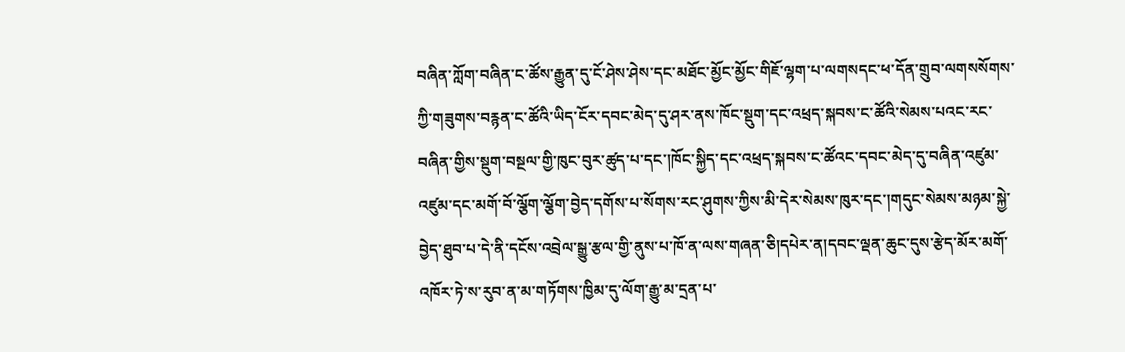བཞིན་ཀློག་བཞིན་ང་ཚོས་རྒྱུན་དུ་ངོ་ཤེས་ཤེས་དང་མཐོང་མྱོང་མྱོང་གིཇོ་ལྷག་པ་ལགསདང་ཕ་དོན་གྲུབ་ལགསསོགས་ཀྱི་གཟུགས་བརྙན་ང་ཚོའི་ཡིད་ངོར་དབང་མེད་དུ་ཤར་ནས་ཁོང་སྡུག་དང་འཕྲད་སྐབས་ང་ཚོའི་སེམས་པའང་རང་བཞིན་གྱིས་སྡུག་བསྔལ་གྱི་ཁུང་བུར་ཚུད་པ་དང་།ཁོང་སྐྱིད་དང་འཕྲད་སྐབས་ང་ཚོའང་དབང་མེད་དུ་བཞིན་འཛུམ་འཛུམ་དང་མགོ་བོ་ལྕོག་ལྕོག་བྱེད་དགོས་པ་སོགས་རང་ཤུགས་ཀྱིས་མི་དེར་སེམས་ཁུར་དང་།གདུང་སེམས་མཉམ་སྐྱེ་བྱེད་ཐུབ་པ་དེ་ནི་དངོས་འབྲེལ་སྒྱུ་རྩལ་གྱི་ནུས་པ་ཁོ་ན་ལས་གཞན་ཅི།དཔེར་ན།དབང་ལྡན་ཆུང་དུས་རྩེད་མོར་མགོ་འཁོར་ཏེ་ས་རུབ་ན་མ་གཏོགས་ཁྱིམ་དུ་ལོག་རྒྱུ་མ་དྲན་པ་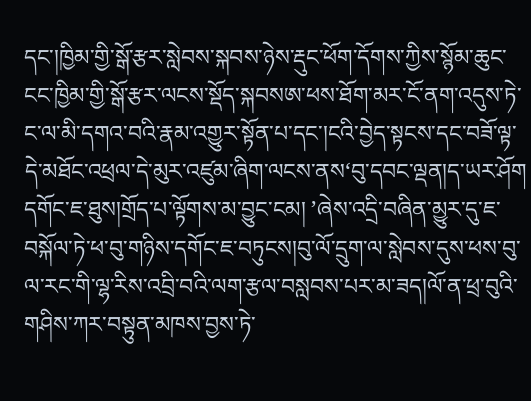དང་།ཁྱིམ་གྱི་སྒོ་རྩར་སླེབས་སྐབས་ཉེས་རྡུང་ཕོག་དོགས་ཀྱིས་སྙོམ་ཆུང་ངང་ཁྱིམ་གྱི་སྒོ་རྩར་ལངས་སྡོད་སྐབསཨ་ཕས་ཐོག་མར་ངོ་ནག་འདུས་ཏེ་ང་ལ་མི་དགའ་བའི་རྣམ་འགྱུར་སྟོན་པ་དང་།ངའི་བྱེད་སྟངས་དང་བཟོ་ལྟ་དེ་མཐོང་འཕྲལ་དེ་མུར་འཛུམ་ཞིག་ལངས་ནས‘བུ་དབང་ལྡན།ད་ཡར་ཤོག དགོང་ཇ་ཐུས།གྲོད་པ་ལྟོགས་མ་བྱུང་ངམ། ’ཞེས་འདྲི་བཞིན་མྱུར་དུ་ཇ་བསྐོལ་ཏེ་ཕ་བུ་གཉིས་དགོང་ཇ་བཏུངས།བུ་ལོ་དྲུག་ལ་སླེབས་དུས་ཕས་བུ་ལ་རང་གི་ལྷ་རིས་འབྲི་བའི་ལག་རྩལ་བསླབས་པར་མ་ཟད།ལོ་ན་ཕྲ་བུའི་གཤིས་ཀར་བསྟུན་མཁས་བྱས་ཏེ་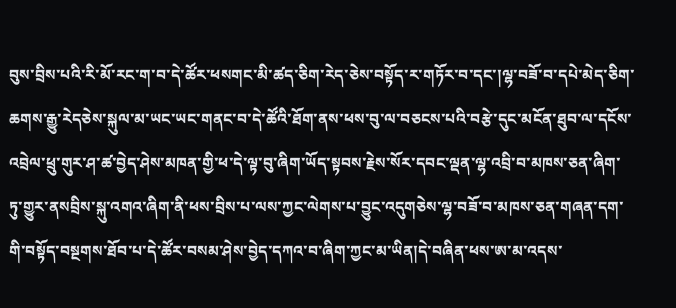བུས་བྲིས་པའི་རི་མོ་རང་ག་བ་དེ་ཚོར་ཕསགང་མི་ཚད་ཅིག་རེད་ཅེས་བསྟོད་ར་གཏོར་བ་དང་།ལྷ་བཟོ་བ་དཔེ་མེད་ཅིག་ཆགས་རྒྱུ་རེདཅེས་སྐུལ་མ་ཡང་ཡང་གནང་བ་དེ་ཚོའི་ཐོག་ནས་ཕས་བུ་ལ་བཅངས་པའི་བརྩེ་དུང་མངོན་ཐུབ་ལ་དངོས་འབྲེལ་ཕྲུ་གུར་ཤ་ཚ་བྱེད་ཤེས་མཁན་གྱི་ཕ་དེ་ལྟ་བུ་ཞིག་ཡོད་སྟབས་རྗེས་སོར་དབང་ལྡན་ལྷ་འབྲི་བ་མཁས་ཅན་ཞིག་ཏུ་གྱུར་ནསབྲིས་སྐུ་འགའ་ཞིག་ནི་ཕས་བྲིས་པ་ལས་ཀྱང་ལེགས་པ་བྱུང་འདུགཅེས་ལྷ་བཟོ་བ་མཁས་ཅན་གཞན་དག་གི་བསྟོད་བསྔགས་ཐོབ་པ་དེ་ཚོར་བསམ་ཤེས་བྱེད་དཀའ་བ་ཞིག་ཀྱང་མ་ཡིན།དེ་བཞིན་ཕས་ཨ་མ་འདས་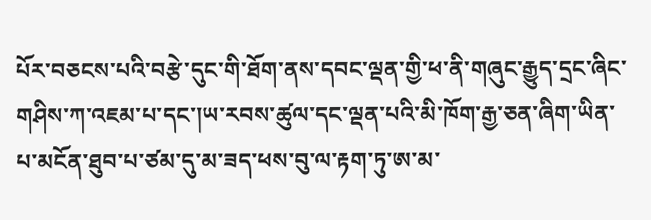པོར་བཅངས་པའི་བརྩེ་དུང་གི་ཐོག་ནས་དབང་ལྡན་གྱི་ཕ་ནི་གཞུང་རྒྱུད་དྲང་ཞིང་གཤིས་ཀ་འཇམ་པ་དང་།ཡ་རབས་ཚུལ་དང་ལྡན་པའི་མི་ཁོག་རྒྱ་ཅན་ཞིག་ཡིན་པ་མངོན་ཐུབ་པ་ཙམ་དུ་མ་ཟད་ཕས་བུ་ལ་རྟག་ཏུ་ཨ་མ་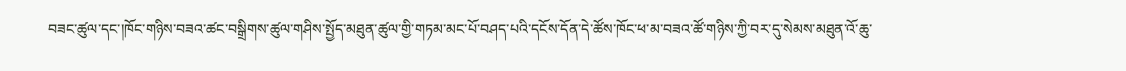བཟང་ཚུལ་དང་།ཁོང་གཉིས་བཟའ་ཚང་བསྒྲིགས་ཚུལ་གཤིས་སྤྱོད་མཐུན་ཚུལ་གྱི་གཏམ་མང་པོ་བཤད་པའི་དངོས་དོན་དེ་ཚོས་ཁོང་ཕ་མ་བཟའ་ཚོ་གཉིས་ཀྱི་བར་དུ་སེམས་མཐུན་འོ་ཆུ་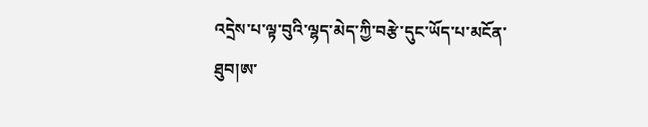འདྲེས་པ་ལྟ་བུའི་ལྷད་མེད་ཀྱི་བརྩེ་དུང་ཡོད་པ་མངོན་ཐུབ།ཨ་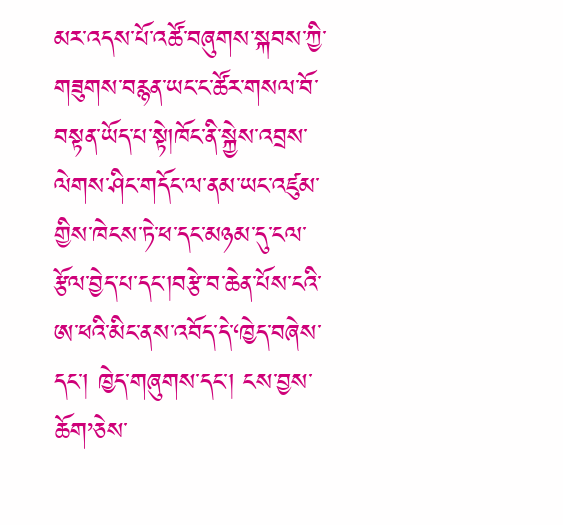མར་འདས་པོ་འཚོ་བཞུགས་སྐབས་ཀྱི་གཟུགས་བརྙན་ཡང་ང་ཚོར་གསལ་བོ་བསྟན་ཡོད་པ་སྟེ།ཁོང་ནི་སྐྱེས་འབྲས་ལེགས་ཤིང་གདོང་ལ་ནམ་ཡང་འཛུམ་གྱིས་ཁེངས་ཏེ་ཕ་དང་མཉམ་དུ་ངལ་རྩོལ་བྱེད་པ་དང་།བརྩེ་བ་ཆེན་པོས་ངའི་ཨ་ཕའི་མིང་ནས་འབོད་དེ་‘ཁྱེད་བཞེས་དང་། ཁྱེད་གཞུགས་དང་། ངས་བྱས་ཆོག’ཅེས་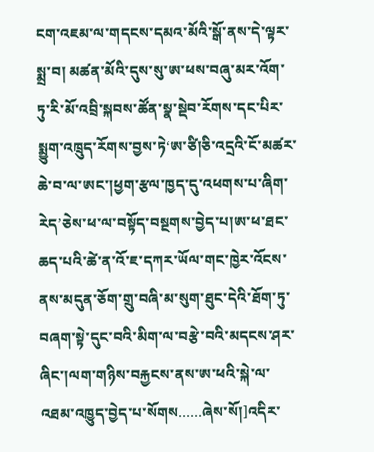ངག་འཇམ་ལ་གདངས་དམའ་མོའི་སྒོ་ནས་དེ་ལྟར་སྨྲ་བ། མཚན་མོའི་དུས་སུ་ཨ་ཕས་བཞུ་མར་འོག་ཏུ་རི་མོ་འབྲི་སྐབས་ཚོན་སྣ་སྡེབ་རོགས་དང་པིར་སྨྱུག་འཁྲུད་རོགས་བྱས་ཏེ‘ཨ་ཙི།ཅི་འདྲའི་ངོ་མཚར་ཆེ་བ་ལ་ཨང་།ཕྱག་རྩལ་ཁྱད་དུ་འཕགས་པ་ཞིག་རེད’ཅེས་ཕ་ལ་བསྟོད་བསྔགས་བྱེད་པ།ཨ་ཕ་ཐང་ཆད་པའི་ཚེ་ན་འོ་ཇ་དཀར་ཡོལ་གང་ཁྱེར་འོངས་ནས་མདུན་ཅོག་གྲུ་བཞི་མ་སུག་ཐུང་དེའི་ཐོག་ཏུ་བཞག་སྟེ་དུང་བའི་མིག་ལ་བརྩེ་བའི་མདངས་ཤར་ཞིང་།ལག་གཉིས་བརྐྱངས་ནས་ཨ་ཕའི་སྐེ་ལ་འཐམ་འཁྱུད་བྱེད་པ་སོགས……ཞེས་སོ།]འདིར་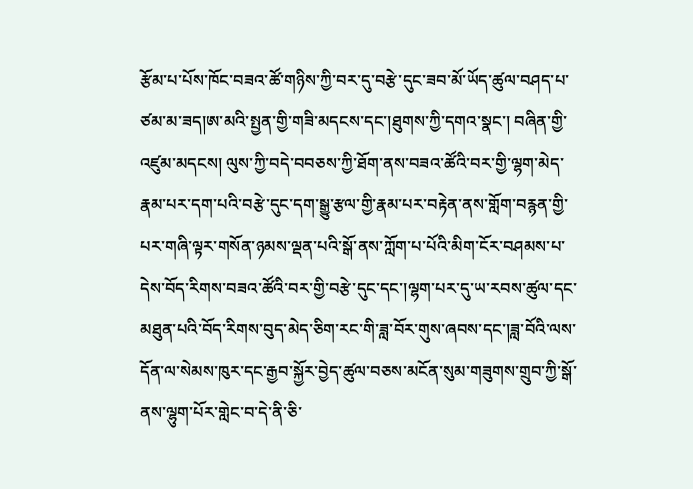རྩོམ་པ་པོས་ཁོང་བཟའ་ཚོ་གཉིས་ཀྱི་བར་དུ་བརྩེ་དུང་ཟབ་མོ་ཡོད་ཚུལ་བཤད་པ་ཙམ་མ་ཟད།ཨ་མའི་སྤྱན་གྱི་གཟི་མདངས་དང་།ཐུགས་ཀྱི་དགའ་སྣང་། བཞིན་གྱི་འཛུམ་མདངས། ལུས་ཀྱི་བདེ་བབཅས་ཀྱི་ཐོག་ནས་བཟའ་ཚོའི་བར་གྱི་ལྷག་མེད་རྣམ་པར་དག་པའི་བརྩེ་དུང་དག་སྒྱུ་རྩལ་གྱི་རྣམ་པར་བརྟེན་ནས་གློག་བརྙན་གྱི་པར་གཞི་ལྟར་གསོན་ཉམས་ལྡན་པའི་སྒོ་ནས་ཀློག་པ་པོའི་མིག་ངོར་བཤམས་པ་དེས་བོད་རིགས་བཟའ་ཚོའི་བར་གྱི་བརྩེ་དུང་དང་།ལྷག་པར་དུ་ཡ་རབས་ཚུལ་དང་མཐུན་པའི་བོད་རིགས་བུད་མེད་ཅིག་རང་གི་ཟླ་བོར་གུས་ཞབས་དང་།ཟླ་བོའི་ལས་དོན་ལ་སེམས་ཁུར་དང་རྒྱབ་སྐྱོར་བྱེད་ཚུལ་བཅས་མངོན་སུམ་གཟུགས་གྲུབ་ཀྱི་སྒོ་ནས་ལྷུག་པོར་གླེང་བ་དེ་ནི་ཅི་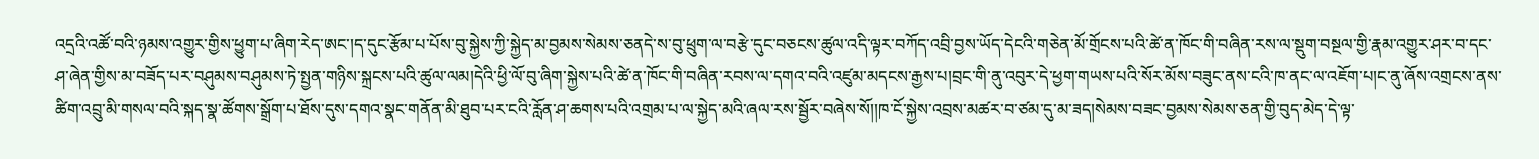འདྲའི་འཚོ་བའི་ཉམས་འགྱུར་གྱིས་ཕྱུག་པ་ཞིག་རེད་ཨང་།ད་དུང་རྩོམ་པ་པོས་བུ་སྐྱེས་ཀྱི་སྐྱེད་མ་བྱམས་སེམས་ཅནདེ་ས་བུ་ཕྲུག་ལ་བརྩེ་དུང་བཅངས་ཚུལ་འདི་ལྟར་བཀོད་འབྲི་བྱས་ཡོད་དེངའི་གཅེན་མོ་གྲོངས་པའི་ཚེ་ན་ཁོང་གི་བཞིན་རས་ལ་སྡུག་བསྔལ་གྱི་རྣམ་འགྱུར་ཤར་བ་དང་ཤ་ཞེན་གྱིས་མ་བཟོད་པར་བཤུམས་བཤུམས་ཏེ་སྤྱན་གཉིས་སྐྲངས་པའི་ཚུལ་ལམ།དེའི་ཕྱི་ལོ་བུ་ཞིག་སྐྱེས་པའི་ཚེ་ན་ཁོང་གི་བཞིན་རབས་ལ་དགའ་བའི་འཛུམ་མདངས་རྒྱས་པ།བྲང་གི་ནུ་འབུར་དེ་ཕྱག་གཡས་པའི་སོར་མོས་བཟུང་ནས་ངའི་ཁ་ནང་ལ་འཇོག་པ།ང་ནུ་ཞོས་འགྲངས་ནས་ཚིག་འབྲུ་མི་གསལ་བའི་སྐད་སྣ་ཚོགས་སྒྲོག་པ་ཐོས་དུས་དགའ་སྣང་གནོན་མི་ཐུབ་པར་ངའི་རློན་ཤ་ཆགས་པའི་འགྲམ་པ་ལ་སྐྱེད་མའི་ཞལ་རས་སྦྱོར་བཞེས་སོ།།ཁ་ངོ་སྐྱེས་འབྲས་མཚར་བ་ཙམ་དུ་མ་ཟད།སེམས་བཟང་བྱམས་སེམས་ཅན་གྱི་བུད་མེད་དེ་ལྟ་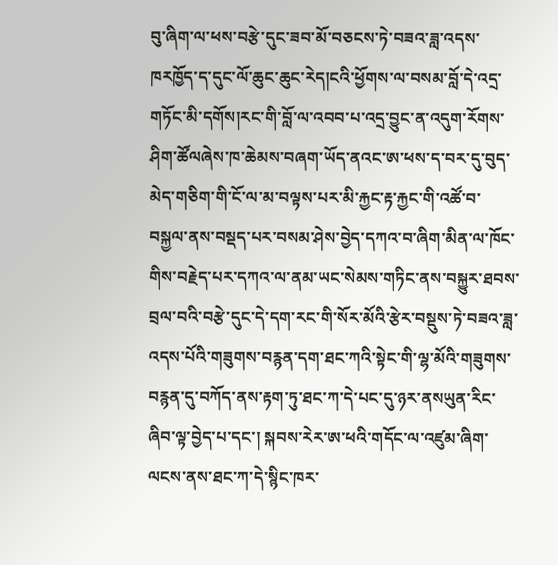བུ་ཞིག་ལ་ཕས་བརྩེ་དུང་ཟབ་མོ་བཅངས་ཏེ་བཟའ་ཟླ་འདས་ཁརཁྱོད་ད་དུང་ལོ་ཆུང་ཆུང་རེད།ངའི་ཕྱོགས་ལ་བསམ་བློ་དེ་འདྲ་གཏོང་མི་དགོས།རང་གི་བློ་ལ་འབབ་པ་འདྲ་བྱུང་ན་འདུག་རོགས་ཤིག་ཚོལཞེས་ཁ་ཆེམས་བཞག་ཡོད་ནའང་ཨ་ཕས་ད་བར་དུ་བུད་མེད་གཅིག་གི་ངོ་ལ་མ་བལྟས་པར་མི་རྐྱང་རྟ་རྐྱང་གི་འཚོ་བ་བསྐྱལ་ནས་བསྡད་པར་བསམ་ཤེས་བྱེད་དཀའ་བ་ཞིག་མིན་ལ་ཁོང་གིས་བརྗེད་པར་དཀའ་ལ་ནམ་ཡང་སེམས་གཏིང་ནས་བསྐྱུར་ཐབས་བྲལ་བའི་བརྩེ་དུང་དེ་དག་རང་གི་སོར་མོའི་རྩེར་བསྡུས་ཏེ་བཟའ་ཟླ་འདས་པོའི་གཟུགས་བརྙན་དག་ཐང་ཀའི་སྟེང་གི་ལྷ་མོའི་གཟུགས་བརྙན་དུ་བཀོད་ནས་རྟག་ཏུ་ཐང་ཀ་དེ་པང་དུ་ཉར་ནསཡུན་རིང་ཞིབ་ལྟ་བྱེད་པ་དང་། སྐབས་རེར་ཨ་ཕའི་གདོང་ལ་འཛུམ་ཞིག་ལངས་ནས་ཐང་ཀ་དེ་སྙིང་ཁར་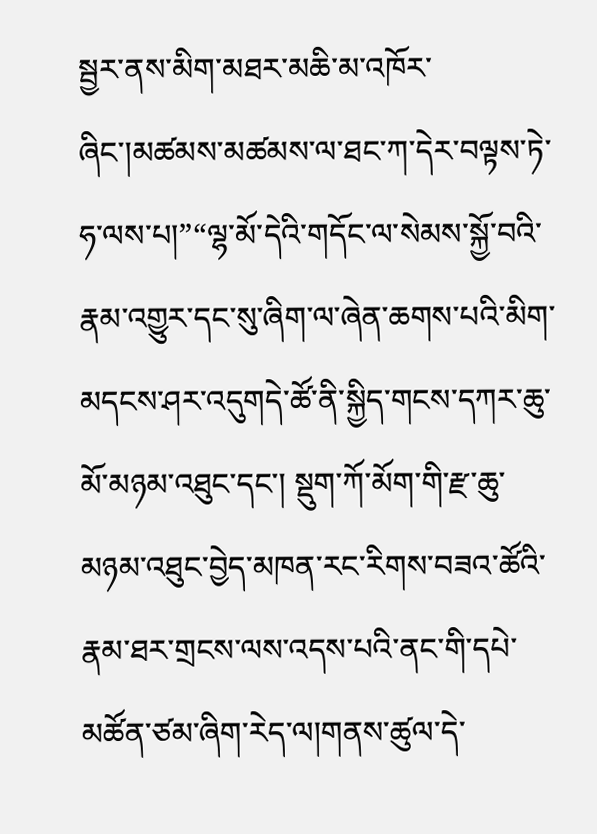སྦྱར་ནས་མིག་མཐར་མཆི་མ་འཁོར་ཞིང་།མཚམས་མཚམས་ལ་ཐང་ཀ་དེར་བལྟས་ཏེ་ཧ་ལས་པ།”“ལྷ་མོ་དེའི་གདོང་ལ་སེམས་སྐྱོ་བའི་རྣམ་འགྱུར་དང་སུ་ཞིག་ལ་ཞེན་ཆགས་པའི་མིག་མདངས་ཤར་འདུགདེ་ཚོ་ནི་སྐྱིད་གངས་དཀར་ཆུ་མོ་མཉམ་འཐུང་དང་། སྡུག་ཀོ་མོག་གི་རྫ་ཆུ་མཉམ་འཐུང་བྱེད་མཁན་རང་རིགས་བཟའ་ཚོའི་རྣམ་ཐར་གྲངས་ལས་འདས་པའི་ནང་གི་དཔེ་མཚོན་ཙམ་ཞིག་རེད་ལ།གནས་ཚུལ་དེ་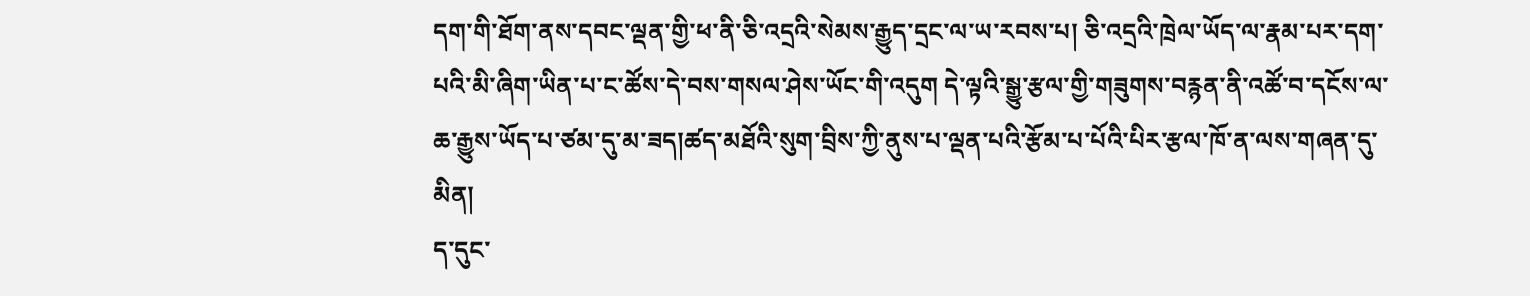དག་གི་ཐོག་ནས་དབང་ལྡན་གྱི་ཕ་ནི་ཅི་འདྲའི་སེམས་རྒྱུད་དྲང་ལ་ཡ་རབས་པ། ཅི་འདྲའི་ཁྲེལ་ཡོད་ལ་རྣམ་པར་དག་པའི་མི་ཞིག་ཡིན་པ་ང་ཚོས་དེ་བས་གསལ་ཤེས་ཡོང་གི་འདུག དེ་ལྟའི་སྒྱུ་རྩལ་གྱི་གཟུགས་བརྙན་ནི་འཚོ་བ་དངོས་ལ་ཆ་རྒྱུས་ཡོད་པ་ཙམ་དུ་མ་ཟད།ཚད་མཐོའི་སུག་བྲིས་ཀྱི་ནུས་པ་ལྡན་པའི་རྩོམ་པ་པོའི་པིར་རྩལ་ཁོ་ན་ལས་གཞན་དུ་མིན།
ད་དུང་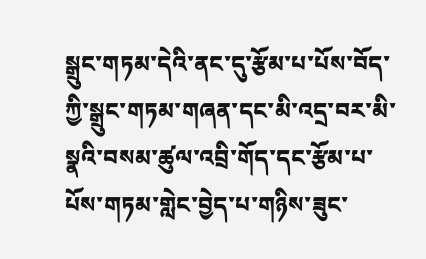སྒྲུང་གཏམ་དེའི་ནང་དུ་རྩོམ་པ་པོས་བོད་ཀྱི་སྒྲུང་གཏམ་གཞན་དང་མི་འདྲ་བར་མི་སྣའི་བསམ་ཚུལ་འབྲི་གོད་དང་རྩོམ་པ་པོས་གཏམ་གླེང་བྱེད་པ་གཉིས་ཟུང་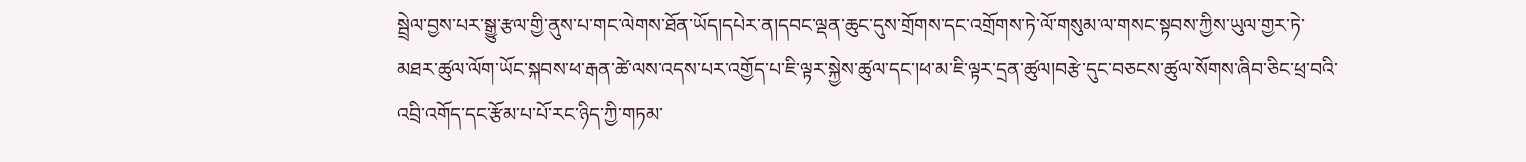སྦྲེལ་བྱས་པར་སྒྱུ་རྩལ་གྱི་ནུས་པ་གང་ལེགས་ཐོན་ཡོད།དཔེར་ན།དབང་ལྡན་ཆུང་དུས་གྲོགས་དང་འགྲོགས་ཏེ་ལོ་གསུམ་ལ་གསང་སྟབས་ཀྱིས་ཡུལ་གྱར་ཏེ་མཐར་ཚུལ་ལོག་ཡོང་སྐབས་ཕ་རྒན་ཚེ་ལས་འདས་པར་འགྱོད་པ་ཇི་ལྟར་སྐྱེས་ཚུལ་དང་།ཕ་མ་ཇི་ལྟར་དྲན་ཚུལ།བརྩེ་དུང་བཅངས་ཚུལ་སོགས་ཞིབ་ཅིང་ཕྲ་བའི་འབྲི་འགོད་དང་རྩོམ་པ་པོ་རང་ཉིད་ཀྱི་གཏམ་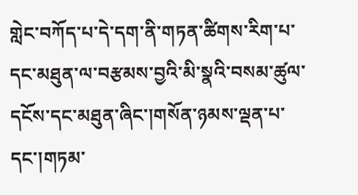གླེང་བཀོད་པ་དེ་དག་ནི་གཏན་ཚིགས་རིག་པ་དང་མཐུན་ལ་བརྩམས་བྱའི་མི་སྣའི་བསམ་ཚུལ་དངོས་དང་མཐུན་ཞིང་།གསོན་ཉམས་ལྡན་པ་དང་།གཏམ་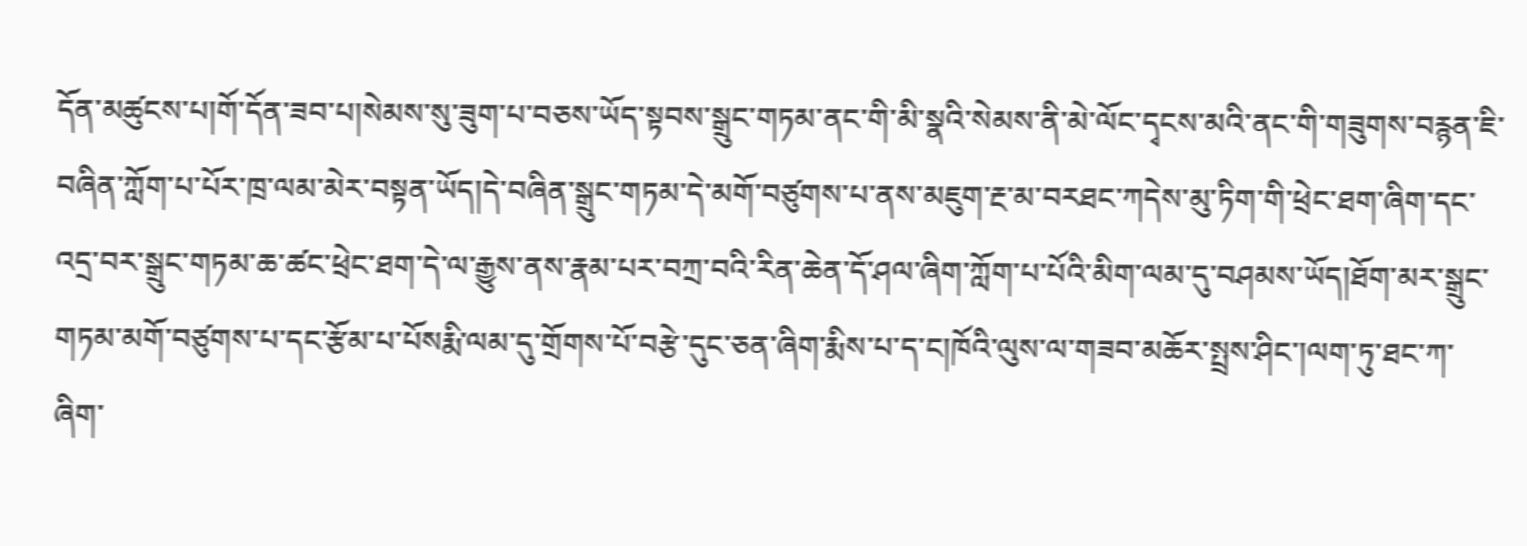དོན་མཚུངས་པ།གོ་དོན་ཟབ་པ།སེམས་སུ་ཟུག་པ་བཅས་ཡོད་སྟབས་སྒྲུང་གཏམ་ནང་གི་མི་སྣའི་སེམས་ནི་མེ་ལོང་དྭངས་མའི་ནང་གི་གཟུགས་བརྙན་ཇི་བཞིན་ཀློག་པ་པོར་ཁྲ་ལམ་མེར་བསྟན་ཡོད།དེ་བཞིན་སྒྲུང་གཏམ་དེ་མགོ་བཙུགས་པ་ནས་མཇུག་རྔ་མ་བརཐང་ཀདེས་མུ་ཏིག་གི་ཕྲེང་ཐག་ཞིག་དང་འདྲ་བར་སྒྲུང་གཏམ་ཆ་ཚང་ཕྲེང་ཐག་དེ་ལ་རྒྱུས་ནས་རྣམ་པར་བཀྲ་བའི་རིན་ཆེན་དོ་ཤལ་ཞིག་ཀློག་པ་པོའི་མིག་ལམ་དུ་བཤམས་ཡོད།ཐོག་མར་སྒྲུང་གཏམ་མགོ་བཙུགས་པ་དང་རྩོམ་པ་པོསརྨི་ལམ་དུ་གྲོགས་པོ་བརྩེ་དུང་ཅན་ཞིག་རྨིས་པ་ད་ང།ཁོའི་ལུས་ལ་གཟབ་མཆོར་སྤྲས་ཤིང་།ལག་ཏུ་ཐང་ཀ་ཞིག་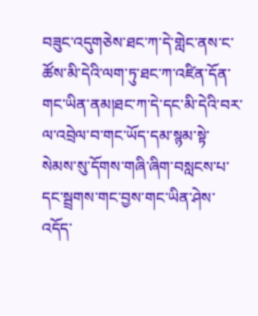བཟུང་འདུགཅེས་ཐང་ཀ་དེ་གླེང་ནས་ང་ཚོས་མི་དེའི་ལག་ཏུ་ཐང་ཀ་འཛིན་དོན་གང་ཡིན་ནམ།ཐང་ཀ་དེ་དང་མི་དེའི་བར་ལ་འབྲེལ་བ་གང་ཡོད་དམ་སྙམ་སྟེ་སེམས་སུ་དོགས་གཞི་ཞིག་བསླངས་པ་དང་སྦྲགས་གང་བྱས་གང་ཡིན་ཤེས་འདོད་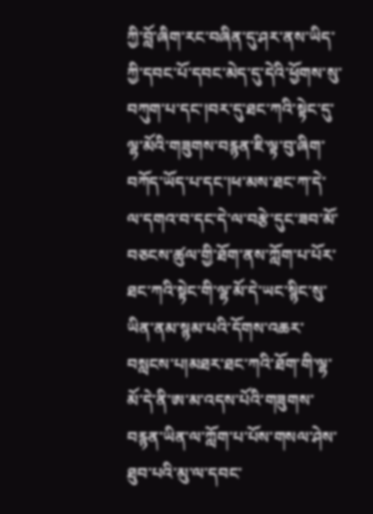ཀྱི་བློ་ཞིག་རང་བཞིན་དུ་ཤར་ནས་ཡིད་ཀྱི་དབང་པོ་དབང་མེད་དུ་དེའི་ཕྱོགས་སུ་བཀུག་པ་དང་།བར་དུ་ཐང་ཀའི་སྟེང་དུ་ལྷ་མོའི་གཟུགས་བརྙན་ཇི་ལྟ་བུ་ཞིག་བཀོད་ཡོད་པ་དང་།ཕ་མས་ཐང་ཀ་དེ་ལ་དགའ་བ་དང་དེ་ལ་བརྩེ་དུང་ཟབ་མོ་བཅངས་ཚུལ་གྱི་ཐོག་ནས་ཀློག་པ་པོར་ཐང་ཀའི་སྟེང་གི་ལྷ་མོ་དེ་ཡང་སྙིང་སུ་ཡིན་ནམ་སྙམ་པའི་དོགས་འཆར་བསླངས་པ།མཐར་ཐང་ཀའི་ཐོག་གི་ལྷ་མོ་དེ་ནི་ཨ་མ་འདས་པོའི་གཟུགས་བརྙན་ཡིན་ལ་ཀློག་པ་པོས་གསལ་ཤེས་ཐུབ་པའི་མུ་ལ་དབང་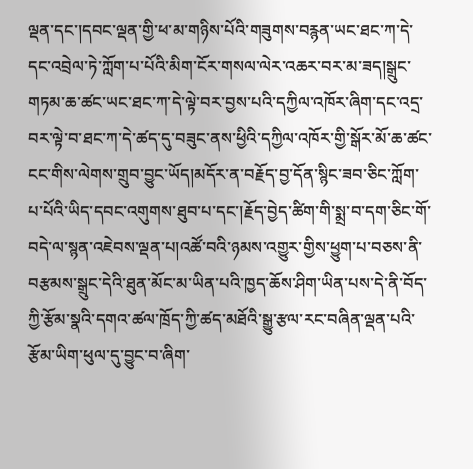ལྡན་དང་།དབང་ལྡན་གྱི་ཕ་མ་གཉིས་པོའི་གཟུགས་བརྙན་ཡང་ཐང་ཀ་དེ་དང་འབྲེལ་ཏེ་ཀློག་པ་པོའི་མིག་ངོར་གསལ་ལེར་འཆར་བར་མ་ཟད།སྒྲུང་གཏམ་ཆ་ཚང་ཡང་ཐང་ཀ་དེ་ལྟེ་བར་བྱས་པའི་དཀྱིལ་འཁོར་ཞིག་དང་འདྲ་བར་ལྟེ་བ་ཐང་ཀ་དེ་ཚད་དུ་བཟུང་ནས་ཕྱིའི་དཀྱིལ་འཁོར་གྱི་སྒོར་མོ་ཆ་ཚང་ངང་གིས་ལེགས་གྲུབ་བྱུང་ཡོད།མདོར་ན་བརྗོད་བྱ་དོན་སྙིང་ཟབ་ཅིང་ཀློག་པ་པོའི་ཡིད་དབང་འགུགས་ཐུབ་པ་དང་།རྗོད་བྱེད་ཚིག་གི་སྨྲ་བ་དག་ཅིང་གོ་བདེ་ལ་སྙན་འཇེབས་ལྡན་པ།འཚོ་བའི་ཉམས་འགྱུར་གྱིས་ཕྱུག་པ་བཅས་ནི་བརྩམས་སྒྲུང་དེའི་ཐུན་མོང་མ་ཡིན་པའི་ཁྱད་ཆོས་ཤིག་ཡིན་པས་དེ་ནི་བོད་ཀྱི་རྩོམ་སྣའི་དགའ་ཚལ་ཁྲོད་ཀྱི་ཚད་མཐོའི་སྒྱུ་རྩལ་རང་བཞིན་ལྡན་པའི་རྩོམ་ཡིག་ཕུལ་དུ་བྱུང་བ་ཞིག་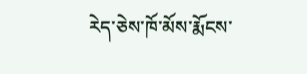རེད་ཅེས་ཁོ་མོས་རྨོངས་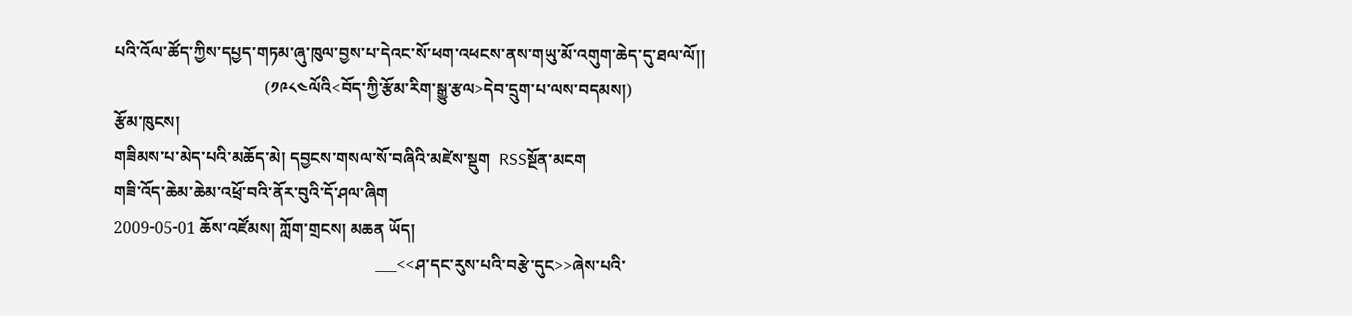པའི་འོལ་ཚོད་ཀྱིས་དཔྱད་གཏམ་ཞུ་ཁུལ་བྱས་པ་དེའང་སོ་ཕག་འཕངས་ནས་གཡུ་མོ་འགུག་ཆེད་དུ་ཐལ་ལོ།།
                                    (༡༩༨༤ལོའི<བོད་ཀྱི་རྩོམ་རིག་སྒྱུ་རྩལ>དེབ་དྲུག་པ་ལས་བདམས།)
རྩོམ་ཁུངས།
གཟིམས་པ་མེད་པའི་མཆོད་མེ། དབྱངས་གསལ་སོ་བཞིའི་མཛེས་སྡུག  RSSསྔོན་མངག
གཟི་འོད་ཆེམ་ཆེམ་འཕྲོ་བའི་ནོར་བུའི་དོ་ཤལ་ཞིག
2009-05-01 ཆོས་འཛོམས། ཀློག་གྲངས། མཆན ཡོད།
                                                               ___<<ཤ་དང་རུས་པའི་བརྩེ་དུང>>ཞེས་པའི་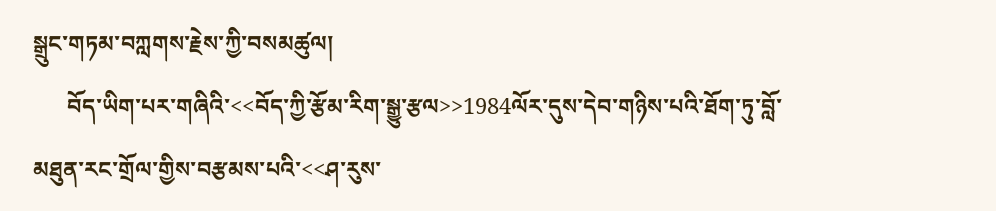སྒྲུང་གཏམ་བཀླགས་རྗེས་ཀྱི་བསམཚུལ།
      བོད་ཡིག་པར་གཞིའི་<<བོད་ཀྱི་རྩོམ་རིག་སྒྱུ་རྩལ>>1984ལོར་དུས་དེབ་གཉིས་པའི་ཐོག་ཏུ་བློ་མཐུན་རང་གྲོལ་གྱིས་བརྩམས་པའི་<<ཤ་རུས་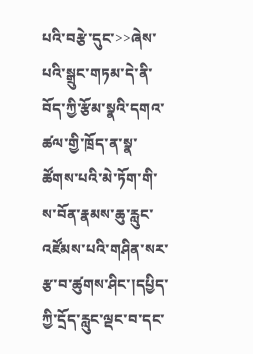པའི་བརྩེ་དུང་>>ཞེས་པའི་སྒྲུང་གཏམ་དེ་ནི་བོད་ཀྱི་རྩོམ་སྣའི་དགའ་ཚལ་གྱི་ཁྲོད་ན་སྣ་ཚོགས་པའི་མེ་ཏོག་གི་ས་བོན་རྣམས་ཆུ་རླུང་འཛོམས་པའི་གཤིན་སར་རྩ་བ་ཚུགས་ཤིང་།དཔྱིད་ཀྱི་དྲོད་རླུང་ལྡང་བ་དང་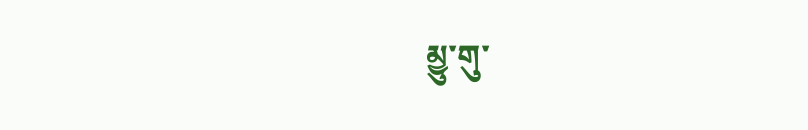མྱུ་གུ་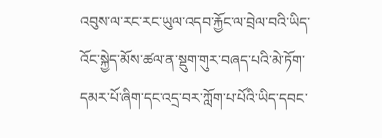འབུས་ལ་རང་རང་ཡུལ་འདབ་རྐྱོང་ལ་བྲེལ་བའི་ཡིད་འོང་སྐྱེད་མོས་ཚལ་ན་སྡུག་གུར་བཞད་པའི་མེ་ཏོག་དམར་པོ་ཞིག་དང་འདྲ་བར་ཀློག་པ་པོའི་ཡིད་དབང་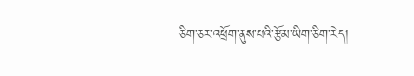ཅིག་ཅར་འཕྲོག་ནུས་པའི་རྩོམ་ཡིག་ཅིག་རེད།